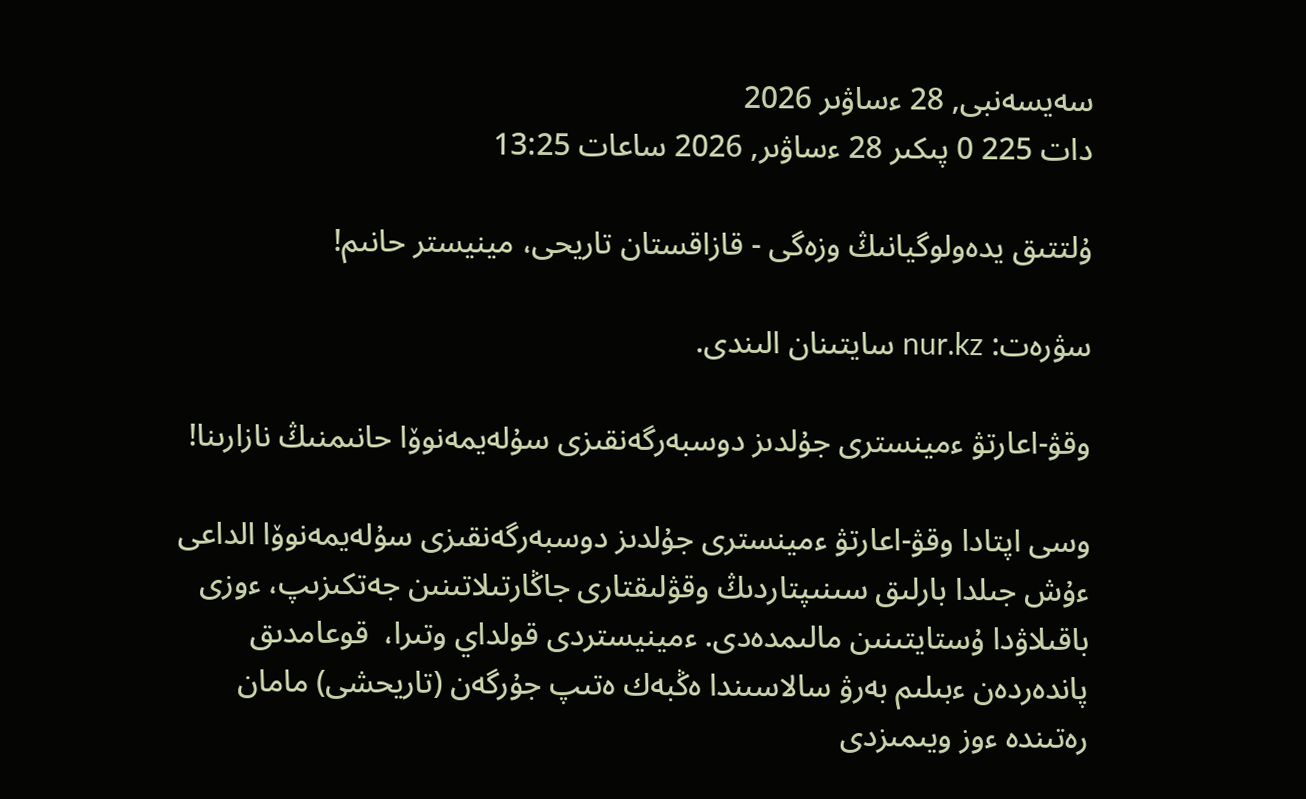سەيسەنبى, 28 ءساۋىر 2026
دات 225 0 پىكىر 28 ءساۋىر, 2026 ساعات 13:25

ۇلتتىق يدەولوگيانىڭ وزەگى - قازاقستان تاريحى، مينيستر حانىم!

سۋرەت: nur.kz سايتىنان الىندى.

وقۋ-اعارتۋ ءمينسترى جۇلدىز دوسبەرگەنقىزى سۇلەيمەنوۆا حانىمنىڭ نازارىنا!

وسى اپتادا وقۋ-اعارتۋ ءمينسترى جۇلدىز دوسبەرگەنقىزى سۇلەيمەنوۆا الداعى ءۇش جىلدا بارلىق سىنىپتاردىڭ وقۋلىقتارى جاڭارتىلاتىنىن جەتكىزىپ، ءوزى باقىلاۋدا ۇستايتىنىن مالىمدەدى. ءمينيستردى قولداي وتىرا،  قوعامدىق پاندەردەن ءبىلىم بەرۋ سالاسىندا ەڭبەك ەتىپ جۇرگەن (تاريحشى) مامان رەتىندە ءوز ويىمىزدى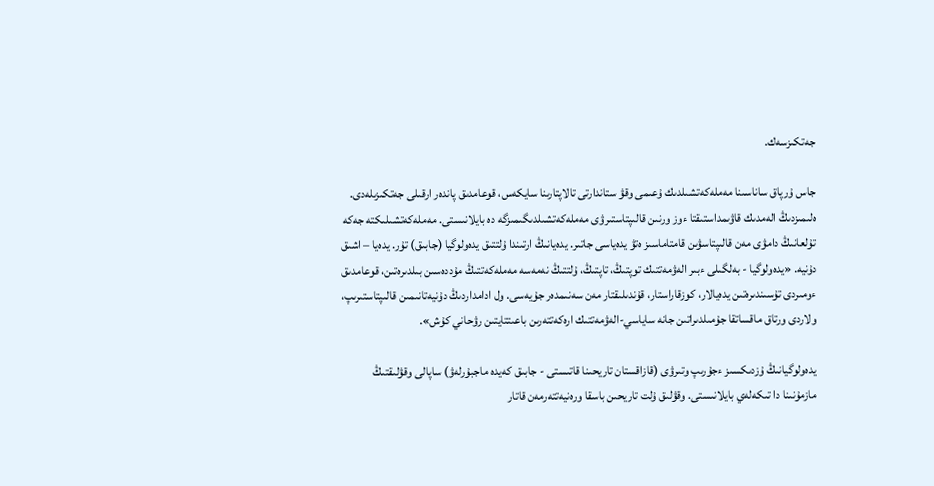جەتكىزسەك.

جاس ۇرپاق ساناسىنا مەملەكەتشىلدىك ۇعىمى وقۋ ستاندارتى تالاپتارىنا سايكەس، قوعامدىق پاندەر ارقىلى جەتكىزىلەدى. ەلىمىزدىڭ الەمدىك قاۋىمداستىقتا ءوز ورنىن قالىپتاستىرۋى مەملەكەتشىلدىگىمىزگە دە بايلانىستى. مەملەكەتشىلىكتە جەكە تۇلعانىڭ دامۋى مەن قالىپتاسۋىن قامتاماسىز ەتۋ يدەياسى جاتىر. يدەيانىڭ ارتىندا ۇلتتىق يدەولوگيا (جابىق) تۇر. يدەيا – اشىق دۇنيە. «يدەولوگيا - بەلگىلى ءبىر الەۋمەتتىك توپتىڭ، تاپتىڭ، ۇلتتىڭ نەمەسە مەملەكەتتىڭ مۇددەسىن بىلدىرەتىن، قوعامدىق ءومىردى تۇسىندىرەتىن يدەيالار، كوزقاراستار، قۇندىلىقتار مەن سەنىمدەر جۇيەسى. ول ادامداردىڭ دۇنيەتانىمىن قالىپتاستىرىپ، ولاردى ورتاق ماقساتقا جۇمىلدىراتىن جانە ساياسي-الەۋمەتتىك ارەكەتتەرىن باعىتتايتىن رۋحاني كۇش».

يدەولوگيانىڭ ۇزدىكسىز ءجۇرىپ وتىرۋى (قازاقستان تاريحىنا قاتىستى - جابىق كەيدە ماجبۇرلەۋ) ساپالى وقۋلىقتىڭ مازمۇنىنا دا تىكەلەي بايلانىستى. وقۋلىق ۇلت تاريحىن باسقا ورەنيەتتەرمەن قاتار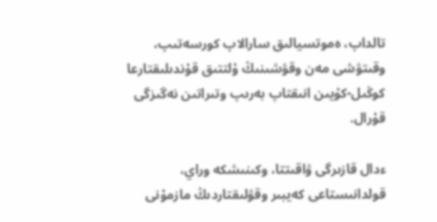تالداپ، ەموتسيالىق سارالاپ كورسەتىپ، وقىتۋشى مەن وقۋشىنىڭ ۇلتتىق قۇندىلىقتارعا كوڭىل-كۇيىن انىقتاپ بەرىپ وتىراتىن نەگىزگى قۇرال.

ءدال قازىرگى ۋاقىتتا، وكىنىشكە وراي، قولدانىستاعى كەيبىر وقۋلىقتاردىڭ مازمۇنى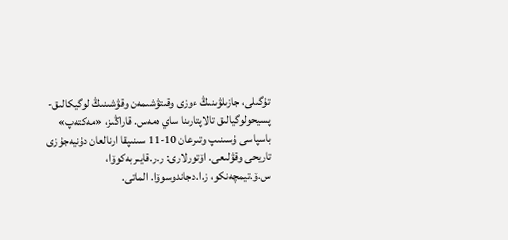تۇگىلى، جازىلۋىنىڭ ءوزى وقىتۋشىمەن وقۋشىنىڭ لوگيكالىق-پسيحولوگيالىق تالاپتارىنا ساي ەمەس. قاراڭىز، «مەكتەپ» باسپاسى ۇسىنىپ وتىرعان 10-11 سىنىپقا ارنالعان دۇنيەجۇزى تاريحى وقۋلىعى. اۆتورلارى: ر.ر.قايىربەكوۆا، س.ۆ.تيمچەنكو، ز.ا.دجاندوسوۆا. الماتى.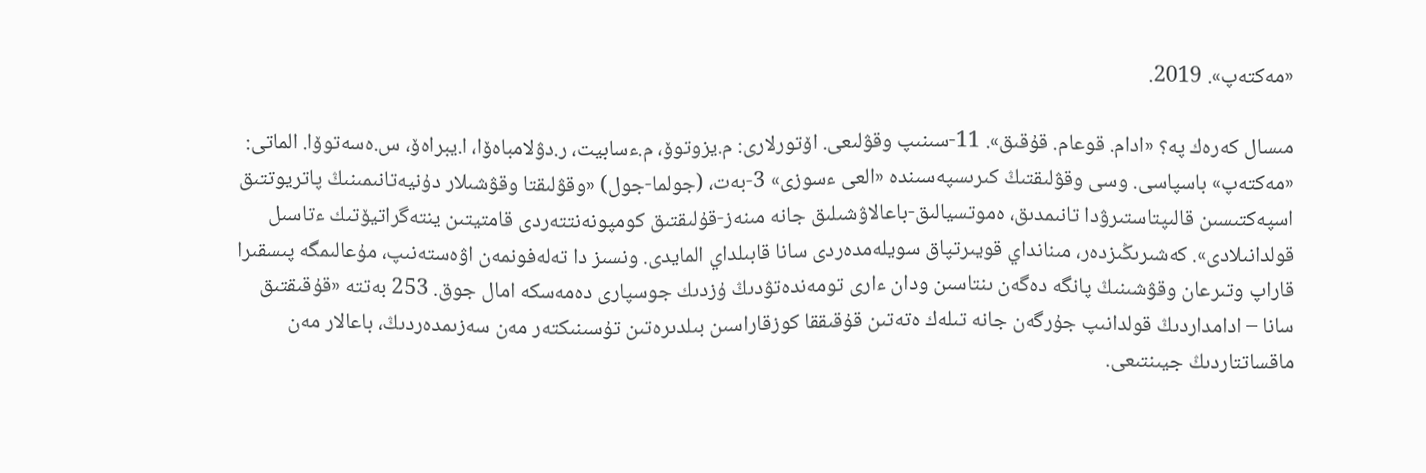«مەكتەپ». 2019.

مىسال كەرەك پە؟ «ادام. قوعام. قۇقىق». 11-سىنىپ وقۋلىعى. اۆتورلارى: م.يزوتوۆ، م.ءسابيت، ر.دۋلامباەۆا، ا.يبراەۆ، س.ەسەتوۆا. الماتى: «مەكتەپ» باسپاسى. وسى وقۋلىقتىڭ كىرىسپەسىندە «العى ءسوزى» 3-بەت، (جولما-جول) «وقۋلىقتا وقۋشىلار دۇنيەتانىمىنىڭ پاتريوتتىق اسپەكتىسىن قالىپتاستىرۋدا تانىمدىق، ەموتسيالىق-باعالاۋشىلىق جانە مىنەز-قۇلىقتىق كومپونەنتتەردى قامتيتىن ينتەگراتيۆتىك ءتاسىل قولدانىلادى». كەشىرىڭىزدەر، مىنانداي قويىرتپاق سويلەمدەردى سانا قابىلداي المايدى. ونسىز دا تەلەفونمەن اۋەستەنىپ، مۇعالىمگە پىسقىرا قاراپ وتىرعان وقۋشىنىڭ پانگە دەگەن ىنتاسىن ودان ءارى تومەندەتۋدىڭ ۇزدىك جوسپارى دەمەسكە امال جوق. 253 بەتتە «قۇقىقتىق سانا – ادامداردىڭ قولدانىپ جۇرگەن جانە تىلەك ەتەتىن قۇقىققا كوزقاراسىن بىلدىرەتىن تۇسىنىكتەر مەن سەزىمدەردىڭ، باعالار مەن ماقساتتاردىڭ جيىنتىعى.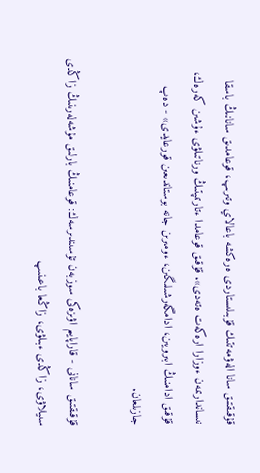قۇقىقتىق سانا الەۋمەتتىك قۇبىلىستاردى ەرەكشە باعالاي وتىرىپ، قوعامدىق سانانىڭ باسقا نىساندارىمەن ءوزارا ارەكەت ەتەدى». قۇقىق قوعامدا ءتارتىپتىڭ ورناتىلۋى ءۇشىن كەرەك، قۇقىق ادامنىڭ ابىرويىن، ادامگەرشىلىگىن، ءومىرىن جانە بوستاندىعىن قورعايدى» - دەپ جازىلعان.

قۇقىقتىق سانانى - قاراپايىم اۋىزەكى سوزبەن تۇسىندىرسەك: قوعامنىڭ بارلىق مۇشەلەرىنىڭ زاڭدى سىيلاۋى، زاڭدى ءبىلۋى، زاڭعا باعىنىپ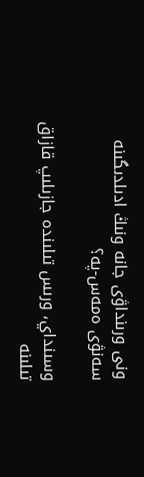ونى ورىنداۋى جانە ونىڭ ادىلدىگىنە سەنۋى ەمەس-پە؟

وسىنداي، ورىس تىلىندە جازىلىپ قازاق تىلىنە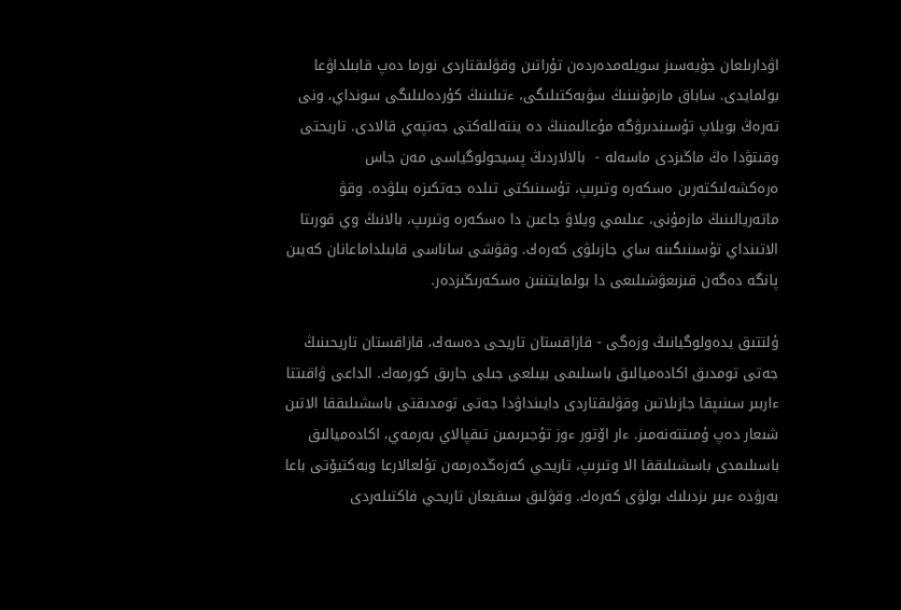اۋدارىلعان جۇيەسىز سويلەمدەردەن تۇراتىن وقۋلىقتاردى نورما دەپ قابىلداۋعا بولمايدى. ساباق مازمۇنىنىڭ سۋبەكتىلىگى، ءتىلىنىڭ كۇردەلىلىگى سونداي، ونى تەرەڭ بويلاپ تۇسىندىرۋگە مۇعالىمنىڭ دە ينتەللەكتى جەتپەي قالادى. تاريحتى وقىتۋدا ەڭ ماڭىزدى ماسەلە -  بالالاردىڭ پسيحولوگياسى مەن جاس ەرەكشەلىكتەرىن ەسكەرە وتىرىپ، تۇسىنىكتى تىلدە جەتكىزە بىلۋدە. وقۋ ماتەريالىنىڭ مازمۇنى، عىلىمي ويلاۋ جاعىن دا ەسكەرە وتىرىپ، بالانىڭ وي قورىتا الاتىنداي تۇسىنىگىنە ساي جازىلۋى كەرەك. وقۋشى ساناسى قابىلداماعانان كەيىن پانگە دەگەن قىزىعۋشىلىعى دا بولمايتىنىن ەسكەرىڭىزدەر.

ۇلتتىق يدەولوگيانىڭ وزەگى - قازاقستان تاريحى دەسەك، قازاقستان تاريحىنىڭ جەتى تومدىق اكادەميالىق باسىلىمى بيىلعى جىلى جارىق كورمەك. الداعى ۋاقىتتا ءاربىر سىنىپقا جازىلاتىن وقۋلىقتاردى دايىنداۋدا جەتى تومدىقتى باسشىلىققا الاتىن شىعار دەپ ۇمىتتەنەمىز. ءار اۆتور ءوز تۇجىرىمىن تىقپالاي بەرمەي، اكادەميالىق باسىلىمدى باسشىلىققا الا وتىرىپ، تاريحي كەزەڭدەرمەن تۇلعالارعا وبەكتيۆتى باعا بەرۋدە ءبىر ىزدىلىك بولۋى كەرەك. وقۋلىق سىقيعان تاريحي فاكتىلەردى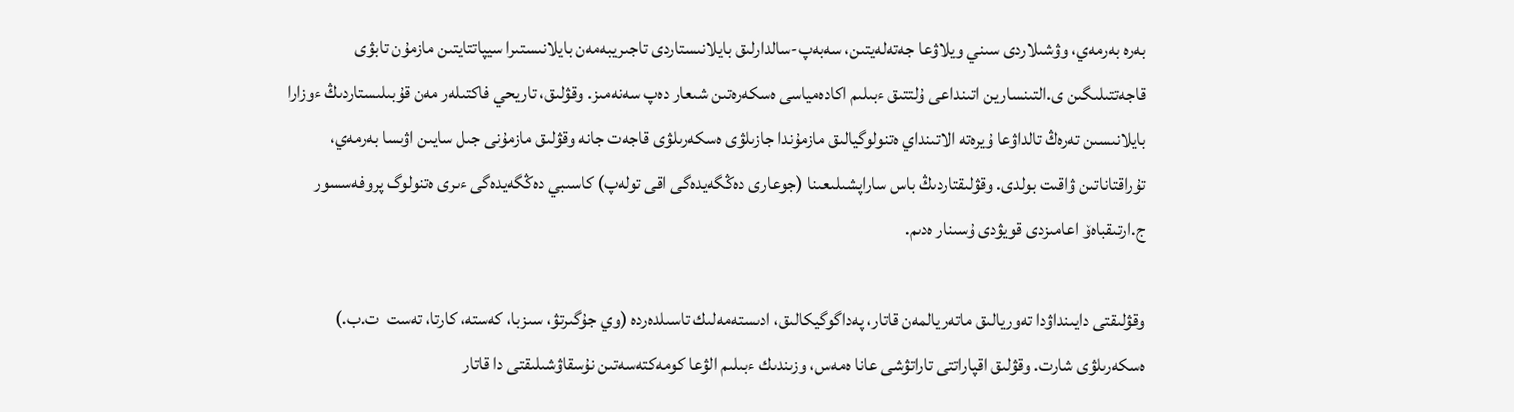بەرە بەرمەي، وۋشىلاردى سىني ويلاۋعا جەتەلەيتىن، سەبەپ-سالدارلىق بايلانىستاردى تاجىريبەمەن بايلانىستىرا سيپاتتايتىن مازمۇن تابۋى قاجەتتىلىگىن ى.التىنسارين اتىنداعى ۇلتتىق ءبىلىم اكادەمياسى ەسكەرەتىن شىعار دەپ سەنەمىز. وقۋلىق، تاريحي فاكتىلەر مەن قۇبىلىستاردىڭ ءوزارا بايلانىسىن تەرەڭ تالداۋعا ۇيرەتە الاتىنداي ەتنولوگيالىق مازمۇندا جازىلۋى ەسكەرىلۋى قاجەت جانە وقۋلىق مازمۇنى جىل سايىن اۋىسا بەرمەي، تۇراقتاناتىن ۋاقىت بولدى. وقۋلىقتاردىڭ باس ساراپشىلىعىنا (جوعارى دەڭگەيدەگى اقى تولەپ) كاسىبي دەڭگەيدەگى ءىرى ەتنولوگ پروفەسسور ج.ارتىقباەۆ اعامىزدى قويۋدى ۇسىنار ەدىم.

وقۋلىقتى دايىنداۋدا تەوريالىق ماتەريالمەن قاتار، پەداگوگيكالىق، ادىستەمەلىك تاسىلدەردە (وي جۇگىرتۋ، سىزبا، كەستە، كارتا، تەست  ت.ب.)   ەسكەرىلۋى شارت. وقۋلىق اقپاراتتى تاراتۋشى عانا ەمەس، وزىندىك ءبىلىم الۋعا كومەكتەسەتىن نۇسقاۋشىلىقتى دا قاتار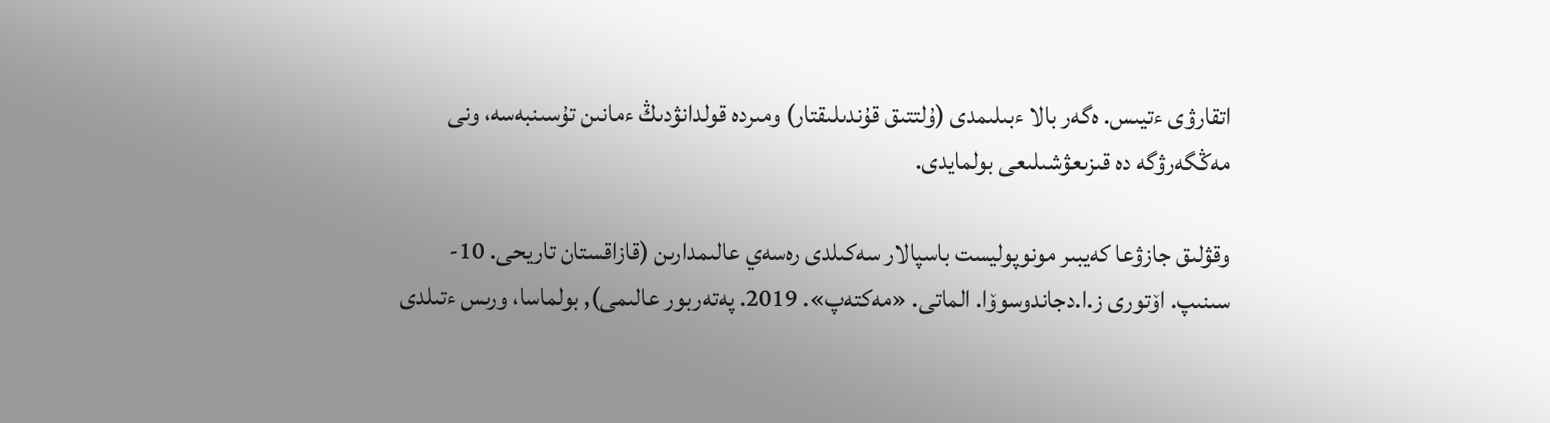اتقارۋى ءتيىس. ەگەر بالا ءبىلىمدى (ۇلتتىق قۇندىلىقتار) ومىردە قولدانۋدىڭ ءمانىن تۇسىنبەسە، ونى مەڭگەرۋگە دە قىزىعۋشىلىعى بولمايدى.

وقۋلىق جازۋعا كەيبىر مونوپوليست باسپالار سەكىلدى رەسەي عالىمدارىن (قازاقستان تاريحى. 10-سىنىپ. اۆتورى ز.ا.دجاندوسوۆا. الماتى. «مەكتەپ». 2019. پەتەربور عالىمى), بولماسا، ورىس ءتىلدى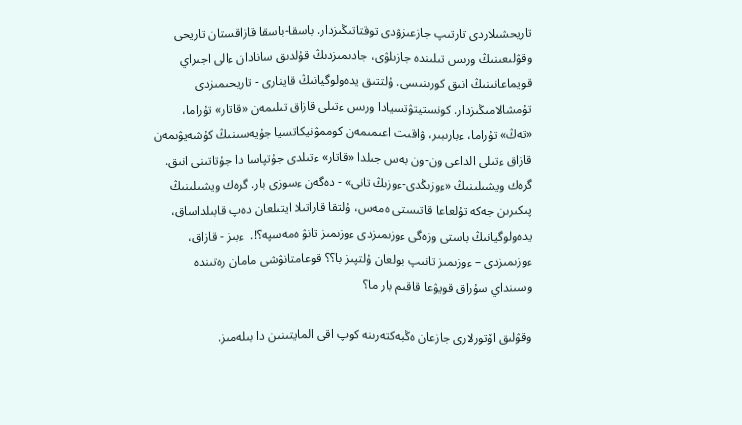تاريحشىلاردى تارتىپ جازعىزۋدى توقتاتىڭىزدار. باسقا-باسقا قازاقستان تاريحى وقۋلىعىنىڭ ورىس تىلىندە جازىلۋى، جادىمىزدىڭ قۇلدىق سانادان ءالى اجىراي قويماعانىنىڭ انىق كورىنىسى. ۇلتتىق يدەولوگيانىڭ قاينارى - تاريحىمىزدى تۇمشالامىڭىزدار. كونستيتۋتسيادا ورىس ءتىلى قازاق تىلىمەن «قاتار» تۇراما، «تەڭ» تۇراما، ءبارىبىر، ۋاقىت اعىمىمەن كوممۋنيكاتسيا جۇيەسىنىڭ كۇشەيۋىمەن قازاق ءتىلى الداعى ون-ون بەس جىلدا «قاتار» ءتىلدى جۇتپاسا دا جۇتاتىنى انىق. گرەك ويشىلىنىڭ «ءوزىڭدى-ءوزىڭ تانى» - دەگەن ءسوزى بار. گرەك ويشىلىنىڭ پىكىرىن جەكە تۇلعاعا قاتىستى ەمەس، ۇلتقا قاراتىلا ايتىلعان دەپ قابىلداساق، يدەولوگيانىڭ باستى وزەگى ءوزىمىزدى ءوزىمىز تانۋ ەمەسپە؟!.  ءبىز - قازاق، ءوزىمىزدى – ءوزىمىز تانىپ بولعان ۇلتپىز با؟؟ قوعامتانۋشى مامان رەتىندە وسىنداي سۇراق قويۋعا قاقىم بار ما؟

وقۋلىق اۆتورلارى جازعان ەڭبەكتەرىنە كوپ اقى المايتىنىن دا بىلەمىز.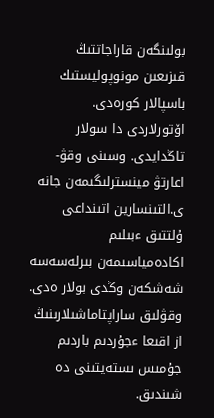بولىنگەن قاراجاتتىڭ قىزىعىن مونوپوليستىك باسپالار كورەدى. اۆتورلاردى دا سولار تاڭدايدى. وسىنى وقۋ-اعارتۋ مينسترلىگىمەن جانە ى.التىنسارين اتىنداعى ۇلتتىق ءبىلىم اكادەمياسىمەن بىرلەسەسە شەشكەن وڭدى بولار ەدى. وقۋلىق ساراپتاماشىلارىنىڭ از اقىعا ءجۇردىم باردىم جۇمىس ىستەيتىنى دە شىندىق.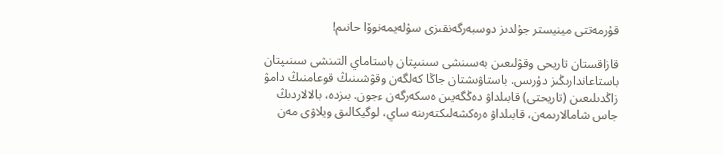قۇرمەتتى مينيستر جۇلدىز دوسبەرگەنقىزى سۇلەيمەنوۆا حانىم!

قازاقستان تاريحى وقۋلىعىن بەسىنشى سىنىپتان باستاماي التىنشى سىنىپتان باستاعاندارىڭىز دۇرىس. باستاۋىشتان جاڭا كەلگەن وقۋشىنىڭ قوعامنىڭ دامۋ زاڭدىلىعىن (تاريحتى) قابىلداۋ دەڭگەيىن ەسكەرگەن ءجون. بىزدە، بالالاردىڭ جاس شامالارىمەن، قابىلداۋ ەرەكشەلىكتەرىنە ساي، لوگيكالىق ويلاۋى مەن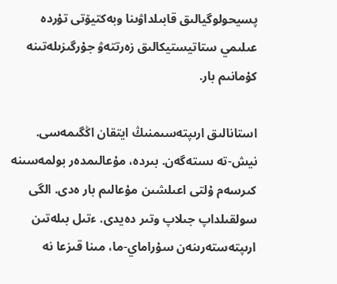پسيحولوگيالىق قابىلداۋىنا وبەكتيۆتى تۇردە عىلىمي ستاتيستيكالىق زەرتتەۋ جۇرگىزىلەتىنە كۇمانىم بار.

استانالىق ارىپتەسىمنىڭ ايتقان اڭگىمەسى. نيش-تە ىستەگەن. بىردە، مۇعالىمدەر بولمەسىنە كىرسەم ۇلتى اعىلشىن مۇعالىم بار ەدى. الگى سولقىلداپ جىلاپ وتىر دەيدى. ءتىل بىلەتىن ارىپتەستەرىنەن سۇراماي-ما، مىنا قىزعا نە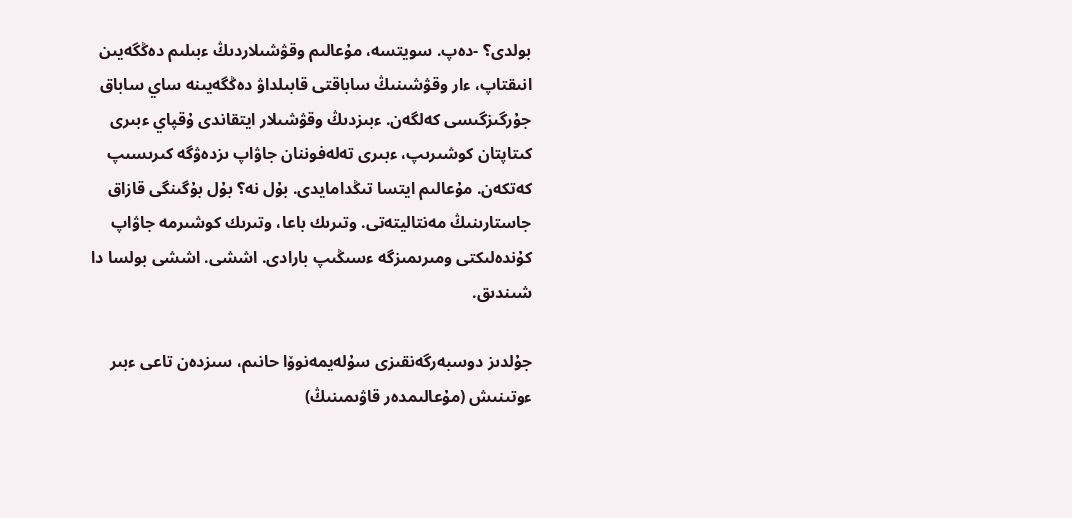بولدى؟ -دەپ. سويتسە، مۇعالىم وقۋشىلاردىڭ ءبىلىم دەڭگەيىن انىقتاپ، ءار وقۋشىنىڭ ساباقتى قابىلداۋ دەڭگەيىنە ساي ساباق جۇرگىزگىسى كەلگەن. ءبىزدىڭ وقۋشىلار ايتقاندى ۇقپاي ءبىرى كىتاپتان كوشىرىپ، ءبىرى تەلەفوننان جاۋاپ ىزدەۋگە كىرىسىپ كەتكەن. مۇعالىم ايتسا تىڭدامايدى. بۇل نە؟ بۇل بۇگىنگى قازاق جاستارىنىڭ مەنتاليتەتى. وتىرىك باعا، وتىرىك كوشىرمە جاۋاپ كۇندەلىكتى ومىرىمىزگە ءسىڭىپ بارادى. اششى. اششى بولسا دا شىندىق.

جۇلدىز دوسبەرگەنقىزى سۇلەيمەنوۆا حانىم، سىزدەن تاعى ءبىر ءوتىنىش (مۇعالىمدەر قاۋىمىنىڭ)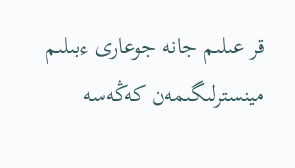قر عىلىم جانە جوعارى ءبىلىم مينسترلىگىمەن كەڭەسە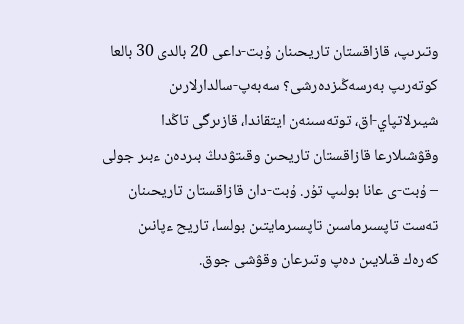وتىرىپ، قازاقستان تاريحىنان ۇبت-داعى 20 بالدى 30 بالعا كوتەرىپ بەرسەڭىزدەرشى؟ سەبەپ-سالدارلارىن شيىرلاتپاي-اق، توتەسىنەن ايتقاندا، قازىرگى تاڭدا وقۋشىلارعا قازاقستان تاريحىن وقىتۋدىڭ بىردەن ءبىر جولى – ۇبت-ى عانا بولىپ تۇر. ۇبت-دان قازاقستان تاريحىنان تەست تاپسىرماسىن تاپسىرمايتىن بولسا، تاريح ءپانىن كەرەك قىلايىن دەپ وتىرعان وقۋشى جوق.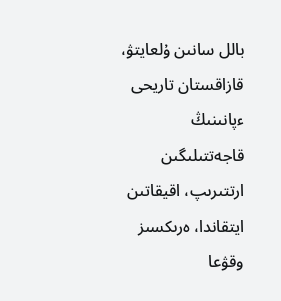بالل سانىن ۇلعايتۋ، قازاقستان تاريحى ءپانىنىڭ قاجەتتىلىگىن ارتتىرىپ، اقيقاتىن ايتقاندا، ەرىكسىز وقۋعا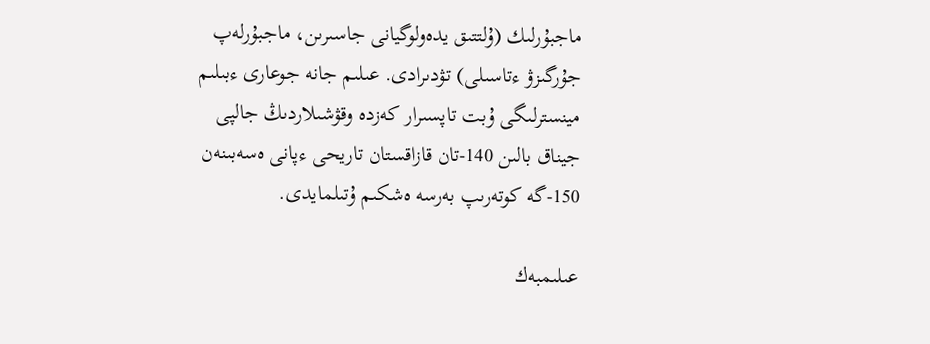ماجبۇرلىك (ۇلتتىق يدەولوگيانى جاسىرىن، ماجبۇرلەپ جۇرگىزۋ ءتاسىلى) تۋدىرادى. عىلىم جانە جوعارى ءبىلىم مينسترلىگى ۇبت تاپسىرار كەزدە وقۋشىلاردىڭ جالپى جيناق بالىن 140-تان قازاقستان تاريحى ءپانى ەسەبىنەن 150-گە كوتەرىپ بەرسە ەشكىم ۇتىلمايدى.

عىلىمبەك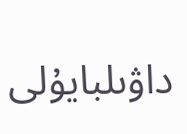داۋىلبايۇلى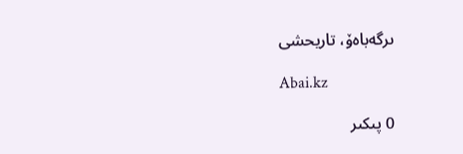ىرگەباەۆ، تاريحشى

Abai.kz

0 پىكىر